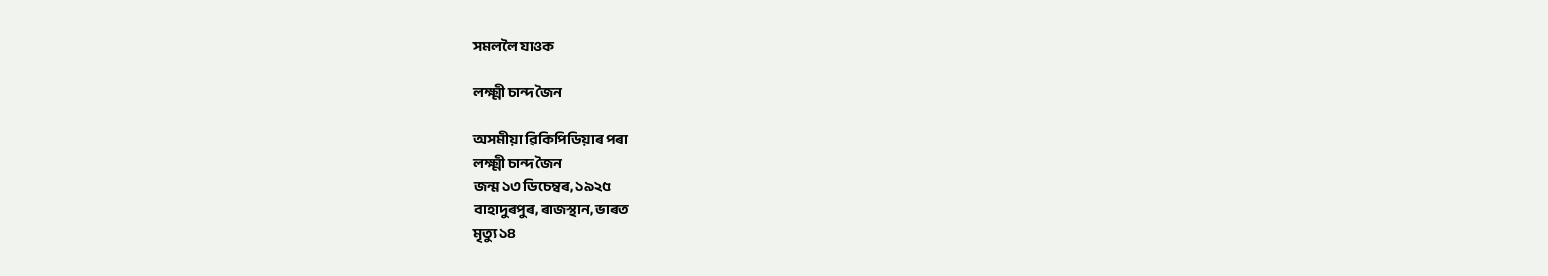সমললৈ যাওক

লক্ষ্মী চান্দ জৈন

অসমীয়া ৱিকিপিডিয়াৰ পৰা
লক্ষ্মী চান্দ জৈন
জন্ম ১৩ ডিচেম্বৰ, ১৯২৫
বাহাদুৰপুৰ, ৰাজস্থান, ভাৰত
মৃত্যু ১৪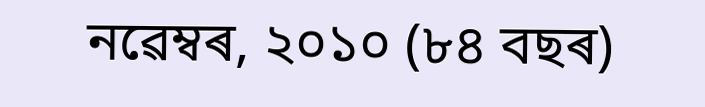নৱেম্বৰ, ২০১০ (৮৪ বছৰ)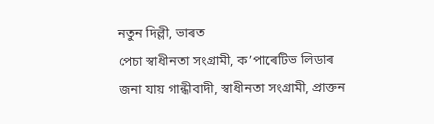নতুন দিল্লী, ভাৰত
পেচা স্বাধীনতা সংগ্ৰামী, ক’পাৰেটিভ লিডাৰ
জনা যায় গান্ধীবাদী, স্বাধীনতা সংগ্ৰামী, প্ৰাক্তন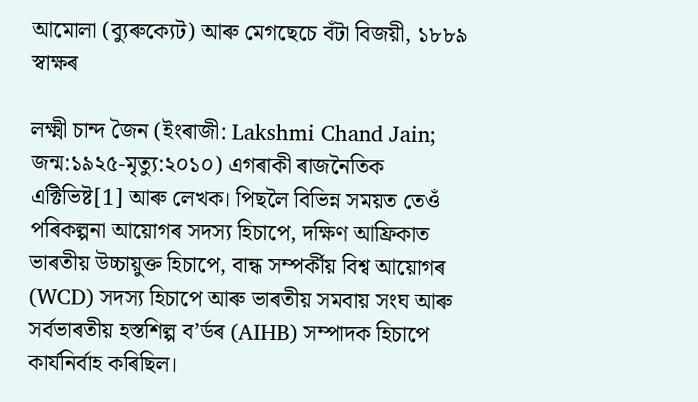আমোলা (ব্যুৰুক্যেট) আৰু মেগছেচে বঁটা বিজয়ী, ১৮৮৯
স্বাক্ষৰ

লক্ষ্মী চান্দ জৈন (ইংৰাজী: Lakshmi Chand Jain; জন্ম:১৯২৫-মৃত্যু:২০১০) এগৰাকী ৰাজনৈতিক এক্টিভিষ্ট[1] আৰু লেখক। পিছলৈ বিভিন্ন সময়ত তেওঁ পৰিকল্পনা আয়োগৰ সদস্য হিচাপে, দক্ষিণ আফ্ৰিকাত ভাৰতীয় উচ্চায়ুক্ত হিচাপে, বান্ধ সম্পৰ্কীয় বিশ্ব আয়োগৰ (WCD) সদস্য হিচাপে আৰু ভাৰতীয় সমবায় সংঘ আৰু সৰ্বভাৰতীয় হস্তশিল্প ব’ৰ্ডৰ (AIHB) সম্পাদক হিচাপে কাৰ্যনিৰ্বাহ কৰিছিল।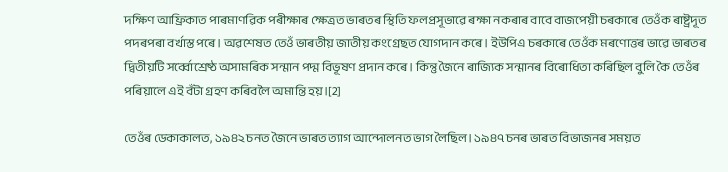দক্ষিণ আফ্ৰিকাত পাৰমাণৱিক পৰীক্ষাৰ ক্ষেত্ৰত ভাৰতৰ স্থিতি ফলপ্ৰসূভাৱে ৰক্ষা নকৰাৰ বাবে বাজপেয়ী চৰকাৰে তেওঁক ৰাষ্ট্ৰদূত পদৰপৰা বৰ্খাস্ত পৰে। অৱশেষত তেওঁ ভাৰতীয় জাতীয় কংগ্ৰেছত যোগদান কৰে। ইউপিএ চৰকাৰে তেওঁক মৰণোত্তৰ ভাৱে ভাৰতৰ দ্বিতীয়টি সৰ্ব্বোশ্ৰেষ্ঠ অসামৰিক সন্মান পদ্ম বিভূষণ প্ৰদান কৰে। কিন্তু জৈনে ৰাজ্যিক সন্মানৰ বিৰোধিতা কৰিছিল বুলি কৈ তেওঁৰ পৰিয়ালে এই বঁটা গ্ৰহণ কৰিবলৈ অমান্তি হয়।[2]

তেওঁৰ ডেকাকালত, ১৯৪২ চনত জৈনে ভাৰত ত্যাগ আন্দোলনত ভাগ লৈছিল। ১৯৪৭ চনৰ ভাৰত বিভাজনৰ সময়ত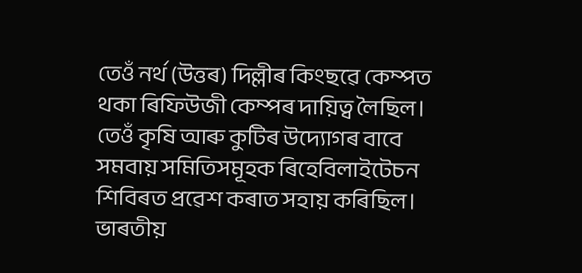তেওঁ নৰ্থ (উত্তৰ) দিল্লীৰ কিংছৱে কেম্পত থকা ৰিফিউজী কেম্পৰ দায়িত্ব লৈছিল। তেওঁ কৃষি আৰু কুটিৰ উদ্যোগৰ বাবে সমবায় সমিতিসমূহক ৰিহেবিলাইটেচন শিবিৰত প্ৰৱেশ কৰাত সহায় কৰিছিল। ভাৰতীয়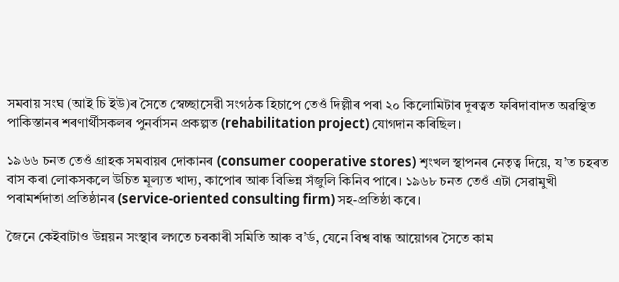সমবায় সংঘ (আই চি ইউ)ৰ সৈতে স্বেচ্ছাসেৱী সংগঠক হিচাপে তেওঁ দিল্লীৰ পৰা ২০ কিলোমিটাৰ দূৰত্বত ফৰিদাবাদত অৱস্থিত পাকিস্তানৰ শৰণাৰ্থীসকলৰ পুনৰ্বাসন প্ৰকল্পত (rehabilitation project) যোগদান কৰিছিল।

১৯৬৬ চনত তেওঁ গ্ৰাহক সমবায়ৰ দোকানৰ (consumer cooperative stores) শৃংখল স্থাপনৰ নেতৃত্ব দিয়ে, য’ত চহৰত বাস কৰা লোকসকলে উচিত মূল্যত খাদ্য, কাপোৰ আৰু বিভিন্ন সঁজুলি কিনিব পাৰে। ১৯৬৮ চনত তেওঁ এটা সেৱামুখী পৰামৰ্শদাতা প্ৰতিষ্ঠানৰ (service-oriented consulting firm) সহ-প্ৰতিষ্ঠা কৰে।

জৈনে কেইবাটাও উন্নয়ন সংস্থাৰ লগতে চৰকাৰী সমিতি আৰু ব’ৰ্ড, যেনে বিশ্ব বান্ধ আয়োগৰ সৈতে কাম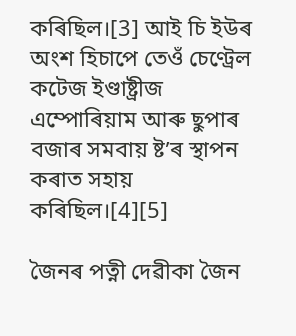কৰিছিল।[3] আই চি ইউৰ অংশ হিচাপে তেওঁ চেণ্ট্ৰেল কটেজ ইণ্ডাষ্ট্ৰীজ এম্পোৰিয়াম আৰু ছুপাৰ বজাৰ সমবায় ষ্ট’ৰ স্থাপন কৰাত সহায় কৰিছিল।[4][5]

জৈনৰ পত্নী দেৱীকা জৈন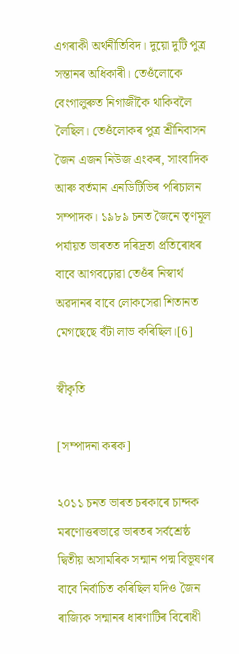এগৰাকী অৰ্থনীতিবিদ। দুয়ো দুটি পুত্ৰ সন্তানৰ অধিকাৰী। তেওঁলোকে বেংগালুৰুত নিগাজীকৈ থাকিবলৈ লৈছিল। তেওঁলোকৰ পুত্ৰ শ্ৰীনিবাসন জৈন এজন নিউজ এংকৰ, সাংবাদিক আৰু বৰ্তমান এনডিটিভিৰ পৰিচালন সম্পাদক। ১৯৮৯ চনত জৈনে তৃণমূল পৰ্যায়ত ভাৰতত দৰিদ্ৰতা প্ৰতিৰোধৰ বাবে আগবঢ়োৱা তেওঁৰ নিস্বাৰ্থ অৱদানৰ বাবে লোকসেৱা শিতানত মেগছেছে বঁটা লাভ কৰিছিল।[6]

স্বীকৃতি

[সম্পাদনা কৰক]

২০১১ চনত ভাৰত চৰকাৰে চান্দক মৰণোত্তৰভাৱে ভাৰতৰ সৰ্বশ্ৰেষ্ঠ দ্বিতীয় অসামৰিক সন্মান পদ্ম বিভূষণৰ বাবে নিৰ্বাচিত কৰিছিল যদিও জৈন ৰাজ্যিক সন্মানৰ ধাৰণাটিৰ বিৰোধী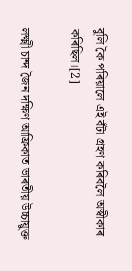বুলি কৈ পৰিয়ালে এই বঁটা গ্ৰহণ কৰিবলৈ অস্বীকাৰ কৰিছিল।[2]

লক্ষ্মী চান্দ জৈন দক্ষিণ আফ্ৰিকাত ভাৰতীয় উচ্চায়ুক্ত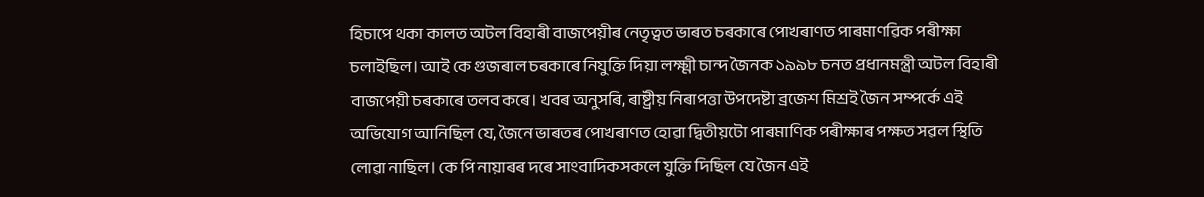হিচাপে থকা কালত অটল বিহাৰী বাজপেয়ীৰ নেতৃত্বত ভাৰত চৰকাৰে পোখৰাণত পাৰমাণৱিক পৰীক্ষা চলাইছিল। আই কে গুজৰাল চৰকাৰে নিযুক্তি দিয়া লক্ষ্মী চান্দ জৈনক ১৯৯৮ চনত প্ৰধানমন্ত্ৰী অটল বিহাৰী বাজপেয়ী চৰকাৰে তলব কৰে। খবৰ অনুসৰি, ৰাষ্ট্ৰীয় নিৰাপত্তা উপদেষ্টা ব্ৰজেশ মিশ্ৰই জৈন সম্পৰ্কে এই অভিযোগ আনিছিল যে, জৈনে ভাৰতৰ পোখৰাণত হোৱা দ্বিতীয়টো পাৰমাণিক পৰীক্ষাৰ পক্ষত সৱল স্থিতি লোৱা নাছিল। কে পি নায়াৰৰ দৰে সাংবাদিকসকলে যুক্তি দিছিল যে জৈন এই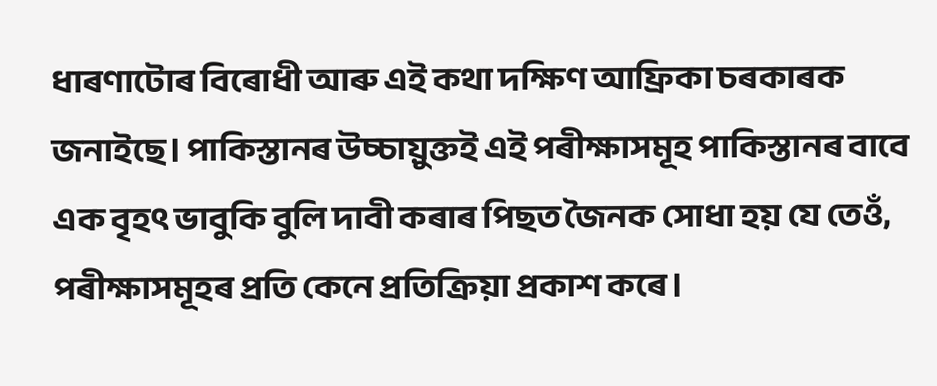ধাৰণাটোৰ বিৰোধী আৰু এই কথা দক্ষিণ আফ্ৰিকা চৰকাৰক জনাইছে। পাকিস্তানৰ উচ্চায়ুক্তই এই পৰীক্ষাসমূহ পাকিস্তানৰ বাবে এক বৃহৎ ভাবুকি বুলি দাবী কৰাৰ পিছত জৈনক সোধা হয় যে তেওঁ, পৰীক্ষাসমূহৰ প্ৰতি কেনে প্ৰতিক্ৰিয়া প্ৰকাশ কৰে।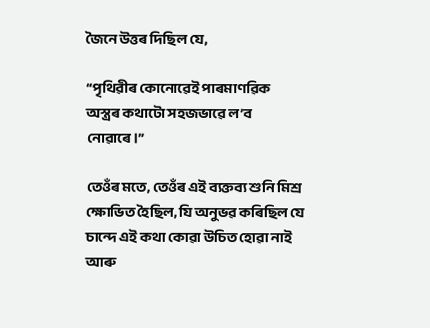জৈনে উত্তৰ দিছিল যে,

“পৃথিৱীৰ কোনোৱেই পাৰমাণৱিক অস্ত্ৰৰ কথাটো সহজভাৱে ল’ব নোৱাৰে।”

তেওঁৰ মতে, তেওঁৰ এই ব্যক্তব্য শুনি মিশ্ৰ ক্ষোভিত হৈছিল, যি অনুভৱ কৰিছিল যে চান্দে এই কথা কোৱা উচিত হোৱা নাই আৰু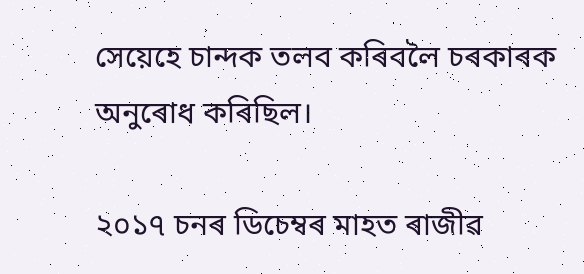সেয়েহে চান্দক তলব কৰিবলৈ চৰকাৰক অনুৰোধ কৰিছিল।

২০১৭ চনৰ ডিচেম্বৰ মাহত ৰাজীৱ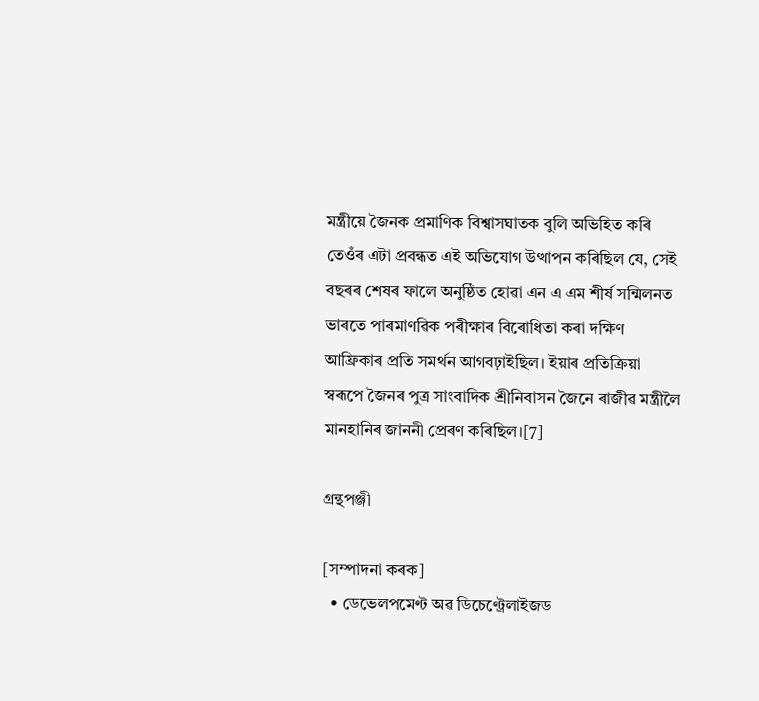মন্ত্ৰীয়ে জৈনক প্ৰমাণিক বিশ্বাসঘাতক বুলি অভিহিত কৰি তেওঁৰ এটা প্ৰবন্ধত এই অভিযোগ উত্থাপন কৰিছিল যে, সেই বছৰৰ শেষৰ ফালে অনুষ্ঠিত হোৱা এন এ এম শীৰ্ষ সন্মিলনত ভাৰতে পাৰমাণৱিক পৰীক্ষাৰ বিৰোধিতা কৰা দক্ষিণ আফ্ৰিকাৰ প্ৰতি সমৰ্থন আগবঢ়াইছিল। ইয়াৰ প্ৰতিক্ৰিয়া স্বৰূপে জৈনৰ পুত্ৰ সাংবাদিক শ্ৰীনিবাসন জৈনে ৰাজীৱ মন্ত্ৰীলৈ মানহানিৰ জাননী প্ৰেৰণ কৰিছিল।[7]

গ্ৰন্থপঞ্জী

[সম্পাদনা কৰক]
  • ডেভেলপমেণ্ট অৱ ডিচেণ্ট্ৰেলাইজড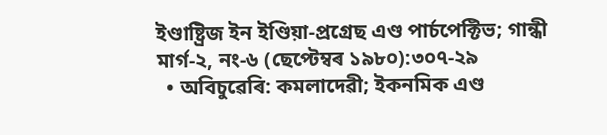ইণ্ডাষ্ট্ৰিজ ইন ইণ্ডিয়া-প্ৰগ্ৰেছ এণ্ড পাৰ্চপেক্টিভ; গান্ধী মাৰ্গ-২, নং-৬ (ছেপ্টেম্বৰ ১৯৮০):৩০৭-২৯
  • অবিচুৱেৰি: কমলাদেৱী; ইকনমিক এণ্ড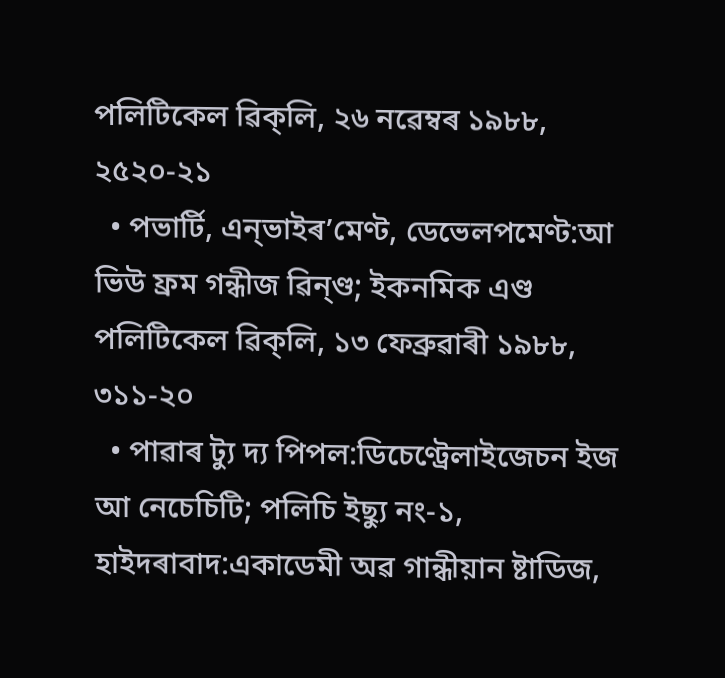পলিটিকেল ৱিক্‌লি, ২৬ নৱেম্বৰ ১৯৮৮, ২৫২০-২১
  • পভাৰ্টি, এন্ভাইৰ’মেণ্ট, ডেভেলপমেণ্ট:আ ভিউ ফ্ৰম গন্ধীজ ৱিন্ণ্ড; ইকনমিক এণ্ড পলিটিকেল ৱিক্‌লি, ১৩ ফেব্ৰুৱাৰী ১৯৮৮, ৩১১-২০
  • পাৱাৰ ট্যু দ্য পিপল:ডিচেণ্ট্ৰেলাইজেচন ইজ আ নেচেচিটি; পলিচি ইছ্যু নং-১, হাইদৰাবাদ:একাডেমী অৱ গান্ধীয়ান ষ্টাডিজ,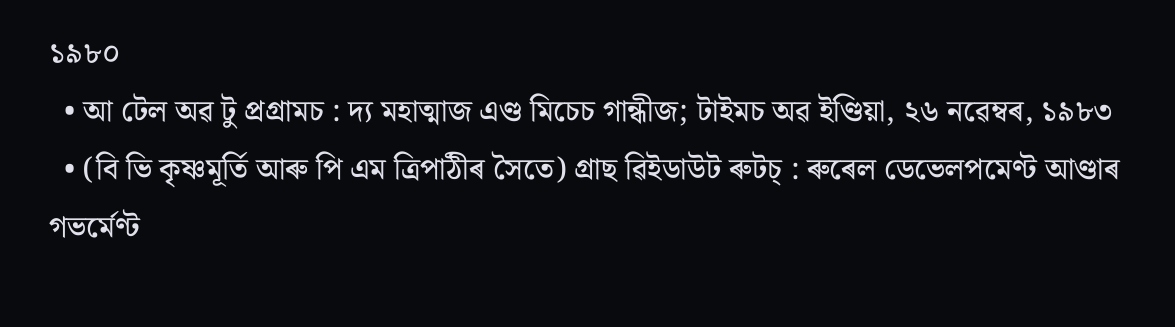১৯৮০
  • আ টেল অৱ টু প্ৰগ্ৰামচ : দ্য মহাত্মাজ এণ্ড মিচেচ গান্ধীজ; টাইমচ অৱ ইণ্ডিয়া, ২৬ নৱেম্বৰ, ১৯৮৩
  • (বি ভি কৃষ্ণমূৰ্তি আৰু পি এম ত্ৰিপাঠীৰ সৈতে) গ্ৰাছ ৱিইডাউট ৰুটচ্‌ : ৰুৰেল ডেভেলপমেণ্ট আণ্ডাৰ গভৰ্মেণ্ট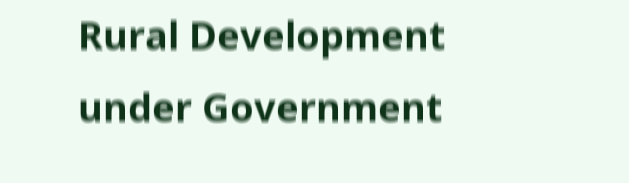Rural Development under Government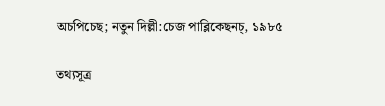অচপিচেছ; নতুন দিল্লী:চেজ পাব্লিকেছনচ্‌, ১৯৮৫

তথ্যসূত্ৰ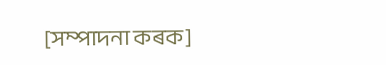[সম্পাদনা কৰক]